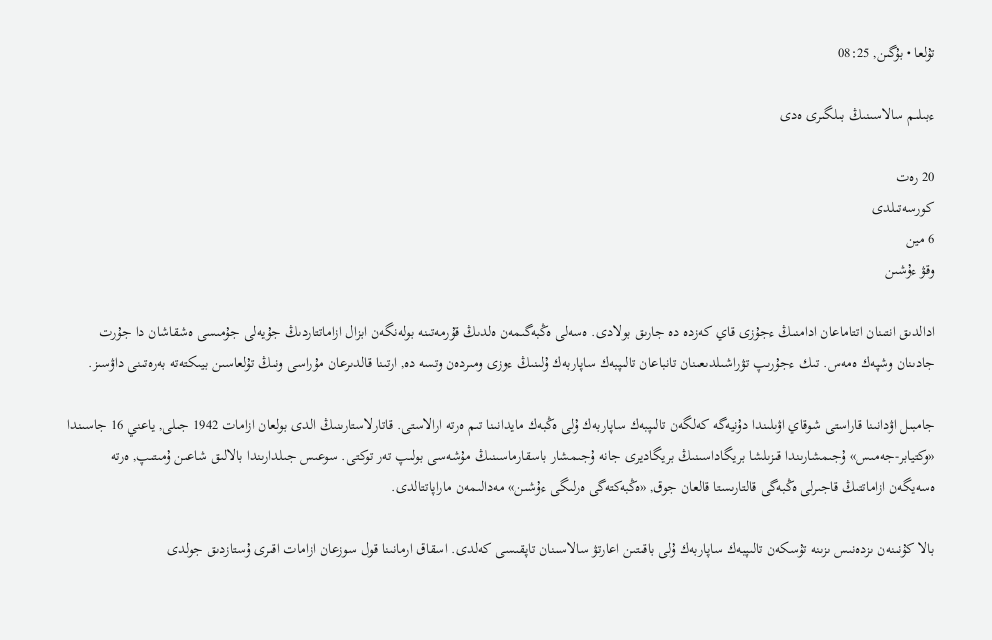تۇلعا • بۇگىن, 08:25

ءبىلىم سالاسىنىڭ بىلگىرى ەدى

20 رەت
كورسەتىلدى
6 مين
وقۋ ءۇشىن

ادالدىق انتىنان اتتاماعان ادامنىڭ ءجۇزى قاي كەزدە دە جارىق بولادى. ەسەلى ەڭبەگىمەن ەلدىڭ قۇرمەتىنە بولەنگەن ابزال ازاماتتاردىڭ جۇيەلى جۇمىسى ەشقاشان دا جۇرت جادىنان وشپەك ەمەس. تىك ءجۇرىپ تۋراشىلدىعىنان تانباعان تالىپبەك ساپاربەك ۇلىنىڭ ءوزى ومىردەن وتسە دە, ارتىنا قالدىرعان مۇراسى ونىڭ تۇلعاسىن بيىكتەتە بەرەتىنى داۋسىز.

جامبىل اۋدانىنا قاراستى شوقاي اۋىلىندا دۇنيەگە كەلگەن تالىپبەك ساپاربەك ۇلى ەڭبەك مايدانىنا تىم ەرتە ارالاستى. قاتارلاستارىنىڭ الدى بولعان ازامات 1942 جىلى, ياعني 16 جاسىندا «وكتيابر-جەمىس» ۇجىمشارىندا قىزىلشا بريگاداسىنىڭ بريگاديرى جانە ۇجىمشار باسقارماسىنىڭ مۇشەسى بولىپ تەر توكتى. سوعىس جىلدارىندا بالالىق شاعىن ۇمىتىپ, ەرتە ەسەيگەن ازاماتتىڭ قاجىرلى ەڭبەگى قالتارىستا قالعان جوق, «ەڭبەكتەگى ەرلىگى ءۇشىن» مەدالىمەن ماراپاتتالدى.

بالا كۇنىنەن ىزدەنىس ىزىنە تۇسكەن تالىپبەك ساپاربەك ۇلى باقىتىن اعارتۋ سالاسىنان تاپقىسى كەلدى. اسقاق ارمانىنا قول سوزعان ازامات اقىرى ۇستازدىق جولدى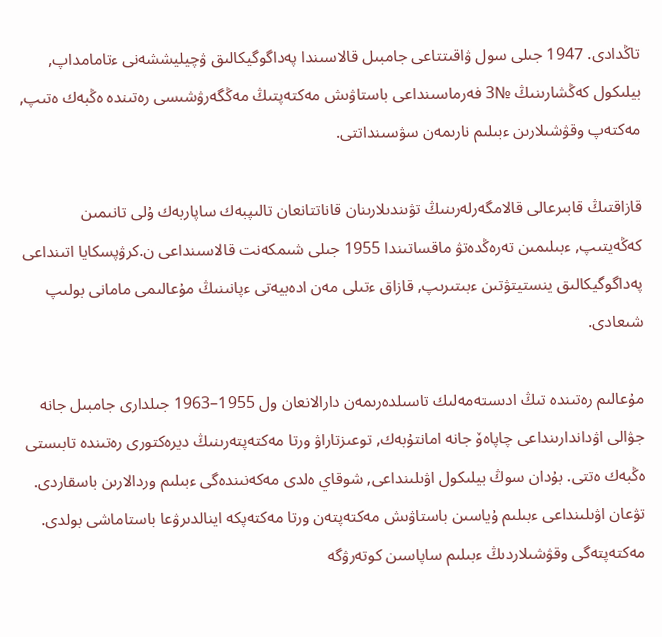تاڭدادى. 1947 جىلى سول ۋاقىتتاعى جامبىل قالاسىندا پەداگوگيكالىق ۋچيليششەنى ءتامامداپ, بيلىكول كەڭشارىنىڭ №3 فەرماسىنداعى باستاۋىش مەكتەپتىڭ مەڭگەرۋشىسى رەتىندە ەڭبەك ەتىپ, مەكتەپ وقۋشىلارىن ءبىلىم نارىمەن سۋسىنداتتى.

قازاقتىڭ قابىرعالى قالامگەرلەرىنىڭ تۋىندىلارىنان قاناتتانعان تالىپبەك ساپاربەك ۇلى تانىمىن كەڭەيتىپ, ءبىلىمىن تەرەڭدەتۋ ماقساتىندا 1955 جىلى شىمكەنت قالاسىنداعى ن.كرۋپسكايا اتىنداعى پەداگوگيكالىق ينستيتۋتىن ءبىتىرىپ, قازاق ءتىلى مەن ادەبيەتى ءپانىنىڭ مۇعالىمى مامانى بولىپ شىعادى.

مۇعالىم رەتىندە تىڭ ادىستەمەلىك تاسىلدەرىمەن دارالانعان ول 1955–1963 جىلدارى جامبىل جانە جۋالى اۋداندارىنداعى چاپاەۆ جانە امانتۇبەك, توعىزتاراۋ ورتا مەكتەپتەرىنىڭ ديرەكتورى رەتىندە تابىستى ەڭبەك ەتتى. بۇدان سوڭ بيلىكول اۋىلىنداعى, شوقاي ەلدى مەكەنىندەگى ءبىلىم وردالارىن باسقاردى. تۋعان اۋىلىنداعى ءبىلىم ۇياسىن باستاۋىش مەكتەپتەن ورتا مەكتەپكە اينالدىرۋعا باستاماشى بولدى. مەكتەپتەگى وقۋشىلاردىڭ ءبىلىم ساپاسىن كوتەرۋگە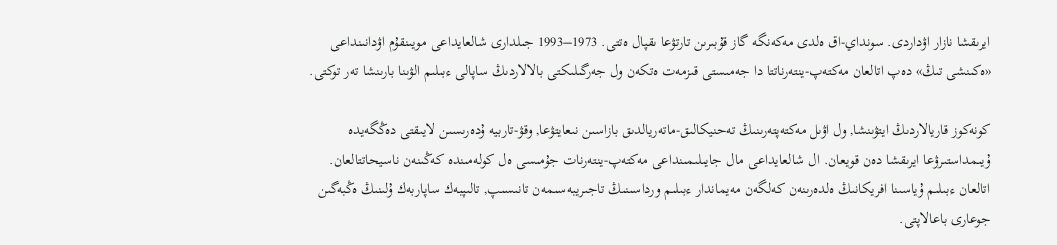ايرىقشا نازار اۋداردى. سونداي-اق ەلدى مەكەنگە گاز قۇبىرىن تارتۋعا ىقپال ەتتى. 1973–1993 جىلدارى شالعايداعى مويىنقۇم اۋدانىنداعى «ەكىنشى تىڭ» دەپ اتالعان مەكتەپ-ينتەرناتتا دا جەمىستى قىزمەت ەتكەن ول جەرگىلىكتى بالالاردىڭ ساپالى ءبىلىم الۋىنا بارىنشا تەر توكتى.

كونەكوز قاريالاردىڭ ايتۋىنشا, ول اۋىل مەكتەپتەرىنىڭ تەحنيكالىق-ماتەريالدىق بازاسىن نىعايتۋعا, وقۋ-تاربيە ۇدەرىسىن لايىقتى دەڭگەيدە ۇيىمداستىرۋعا ايرىقشا دەن قويعان. ال شالعايداعى مال جايىلىمىنداعى مەكتەپ-ينتەرنات جۇمىسى ەل كولەمىندە كەڭىنەن ناسيحاتتالعان. اتالعان ءبىلىم ۇياسىنا افريكانىڭ ەلدەرىنەن كەلگەن مەيماندار ءبىلىم ورداسىنىڭ تاجىريبەسىمەن تانىسىپ, تالىپبەك ساپاربەك ۇلىنىڭ ەڭبەگىن جوعارى باعالاپتى.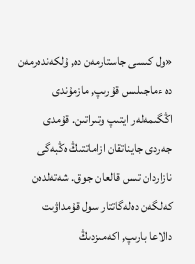«ول كىسى جاستارمەن دە, ۇلكەندەرمەن دە ءماجىلىس قۇرىپ, مازمۇندى اڭگىمەلەر ايتىپ وتىراتىن. قۇمدى جەردى جايناتقان ازاماتتىڭ ەڭبەگى نازاردان تىس قالعان جوق. شەتەلدەن كەلگەن دەلەگاتتار سول قۇمداۋىت دالاعا بارىپ, اكەمىزدىڭ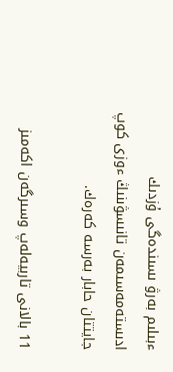ءبىلىم بەرۋ ىسىندەگى ۇزدىك ادىستەمەسىمەن تانىسۋىنىڭ ءوزى كوپ جايتتان حابار بەرسە كەرەك.

11 بالانى تاربيەلەپ وسىرگەن اكەمىز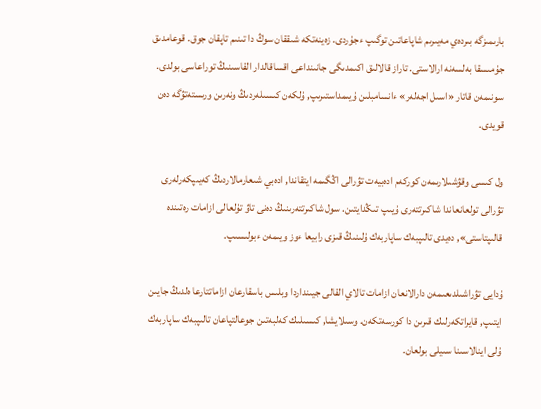بارىمىزگە بىردەي مەيىرىم شاپاعاتىن توگىپ ءجۇردى. زەينەتكە شىققان سوڭ دا تىنىم تاپقان جوق. قوعامدىق جۇمىسقا بەلسەنە ارالاستى. تاراز قالالىق اكىمدىگى جانىنداعى اقساقالدار القاسىنىڭ توراعاسى بولدى. سونىمەن قاتار «اسىل اجەلەر» ءانسامبلىن ۇيىمداستىرىپ, ۇلكەن كىسىلەردىڭ ونەرىن ورىستەتۋگە دەن قويدى.

ول كىسى وقۋشىلارىمەن كوركەم ادەبيەت تۋرالى اڭگىمە ايتقاندا, ادەبي شىعارمالاردىڭ كەيىپكەرلەرى تۋرالى تولعانعاندا شاكىرتتەرى ۇيىپ تىڭدايتىن. سول شاكىرتتەرىنىڭ دەنى تاۋ تۇلعالى ازامات رەتىندە قالىپتاستى», دەيدى تالىپبەك ساپاربەك ۇلىنىڭ قىزى رابيعا ءوز ويىمەن ءبولىسىپ.

ۇدايى تۋراشىلدىعىمەن دارالانعان ازامات تالاي القالى جيىنداردا وبلىس باسقارعان ازاماتتارعا ەلدىڭ جايىن ايتىپ, قايراتكەرلىك قىرىن دا كورسەتكەن. وسىلايشا, كىسىلىك كەلبەتىن جوعالتپاعان تالىپبەك ساپاربەك ۇلى اينالاسىنا سىيلى بولعان.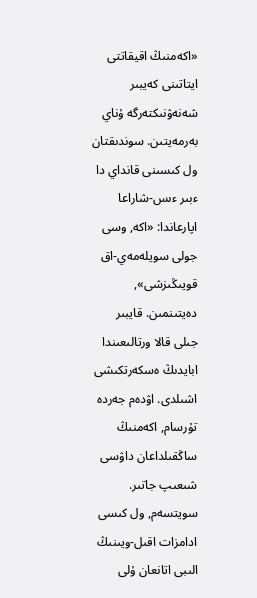«اكەمنىڭ اقيقاتتى ايتاتىنى كەيبىر شەنەۋنىكتەرگە ۇناي بەرمەيتىن. سوندىقتان ول كىسىنى قانداي دا ءبىر ءىس-شاراعا اپارعاندا: «اكە, وسى جولى سويلەمەي-اق قويىڭىزشى», دەيتىنمىن. قايبىر جىلى قالا ورتالىعىندا ابايدىڭ ەسكەرتكىشى اشىلدى. اۋدەم جەردە تۇرسام, اكەمنىڭ ساڭقىلداعان داۋسى شىعىپ جاتىر. سويتسەم, ول كىسى ادامزات اقىل-ويىنىڭ الىبى اتانعان ۇلى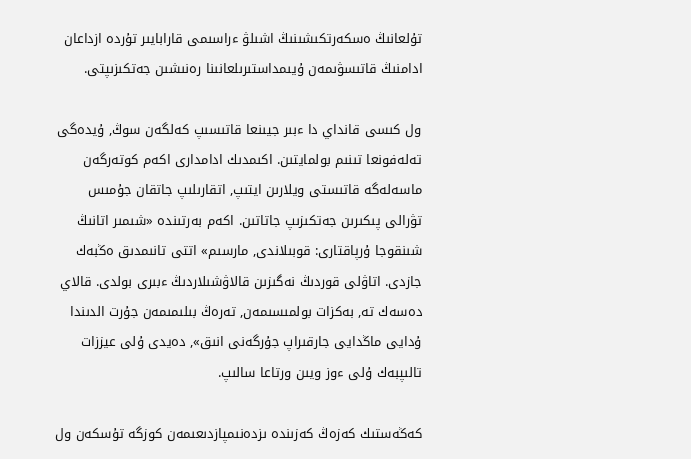تۇلعانىڭ ەسكەرتكىشىنىڭ اشىلۋ ءراسىمى قارابايىر تۇردە ازداعان ادامنىڭ قاتىسۋىمەن ۇيىمداستىرىلعانىنا رەنىشىن جەتكىزىپتى.

ول كىسى قانداي دا ءبىر جيىنعا قاتىسىپ كەلگەن سوڭ, ۇيدەگى تەلەفونعا تىنىم بولمايتىن. اكىمدىك ادامدارى اكەم كوتەرگەن ماسەلەگە قاتىستى ويلارىن ايتىپ, اتقارىلىپ جاتقان جۇمىس تۋرالى پىكىرىن جەتكىزىپ جاتاتىن. اكەم بەرتىندە «شىمىر اتانىڭ شىنقوجا ۇرپاقتارى: قوبىلاندى, مارسىم» اتتى تانىمدىق ەڭبەك جازدى. اتاۋلى قوردىڭ نەگىزىن قالاۋشىلاردىڭ ءبىرى بولدى. قالاي دەسەك تە, بەكزات بولمىسىمەن, تەرەڭ بىلىمىمەن جۇرت الدىندا ۇدايى ماڭدايى جارقىراپ جۇرگەنى انىق», دەيدى ۇلى عيززات تالىپبەك ۇلى ءوز ويىن ورتاعا سالىپ.

كەڭەستىك كەزەڭ كەزىندە ىزدەنىمپازدىعىمەن كوزگە تۇسكەن ول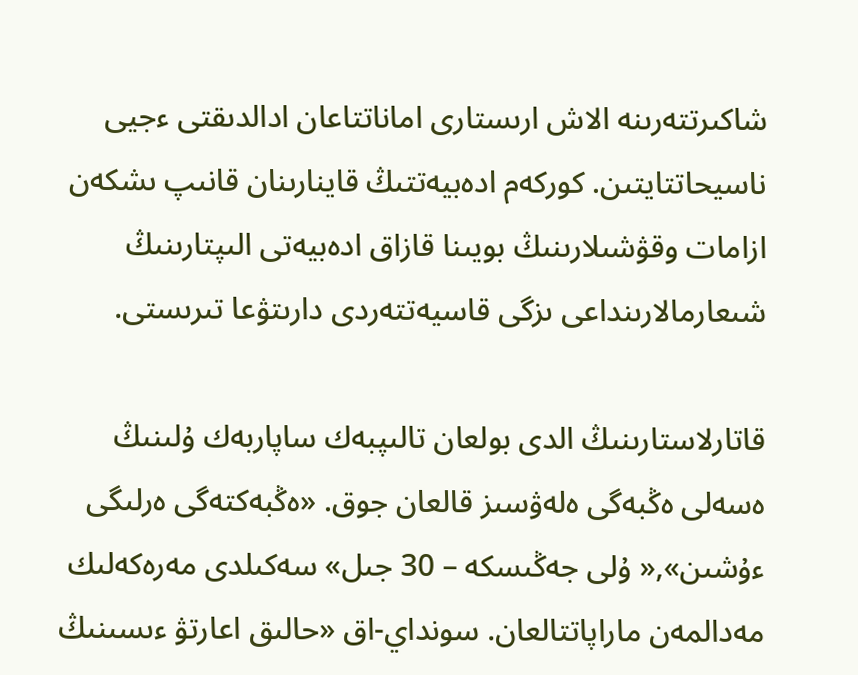شاكىرتتەرىنە الاش ارىستارى اماناتتاعان ادالدىقتى ءجيى ناسيحاتتايتىن. كوركەم ادەبيەتتىڭ قاينارىنان قانىپ ىشكەن ازامات وقۋشىلارىنىڭ بويىنا قازاق ادەبيەتى الىپتارىنىڭ شىعارمالارىنداعى ىزگى قاسيەتتەردى دارىتۋعا تىرىستى.

قاتارلاستارىنىڭ الدى بولعان تالىپبەك ساپاربەك ۇلىنىڭ ەسەلى ەڭبەگى ەلەۋسىز قالعان جوق. «ەڭبەكتەگى ەرلىگى ءۇشىن»,« ۇلى جەڭىسكە – 30 جىل» سەكىلدى مەرەكەلىك مەدالمەن ماراپاتتالعان. سونداي-اق «حالىق اعارتۋ ءىسىنىڭ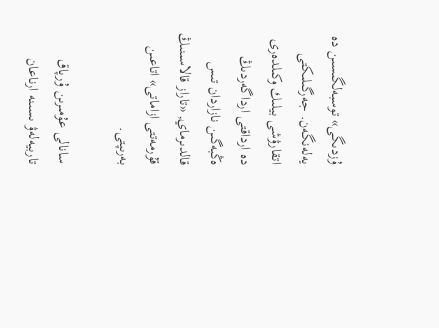ۇزدىگى» توسبەلگىسىن دە يەلەنگەن. جەرگىلىكتى اتقارۋشى بيلىك وكىلدەرى دە ارداقتى ارداگەردىڭ ەڭبەگىن نازاردان تىس قالدىرماي, «تاراز قالاسىنىڭ قۇرمەتتى ازاماتى» اتاعىن بەرىپتى.

سانالى عۇمىرىن ۇرپاق تاربيەلەۋ ىسىنە ارناعان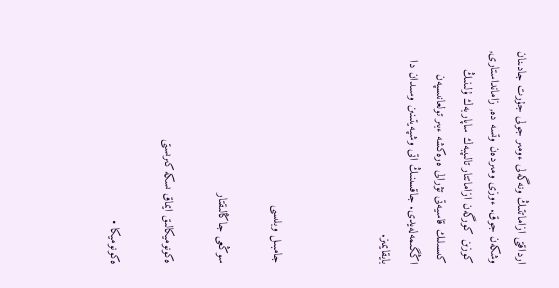ارداقتى ازاماتتىڭ ونەگەلى ءومىر جولى جۇرت جادىنان وشكەن جوق. ءوزى ومىردەن وتسە دە, زامانداستارى, كوزىن كورگەن ازاماتتار تالىپبەك ساپاربەك ۇلىنىڭ كىسىلىك قاسيەتى تۋرالى ەرەكشە ءبىر تولعانىسپەن اڭگىمەلەيدى. جاقسىنىڭ اتى وشپەيتىنىن وسىدان دا بايقايمىز.



جامبىل وبلىسى

سوڭعى جاڭالىقتار

ەكونوميكالىق ايماق ىسكە كىرىستى

ەكونوميكا •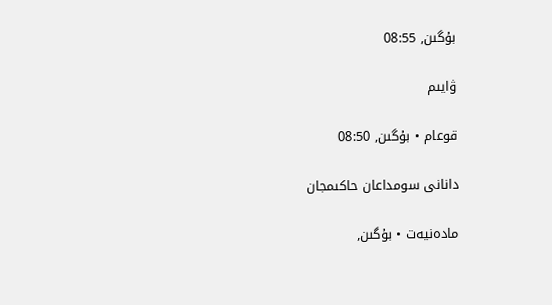بۇگىن, 08:55

ۋايىم

قوعام • بۇگىن, 08:50

دانانى سومداعان حاكىمجان

مادەنيەت • بۇگىن,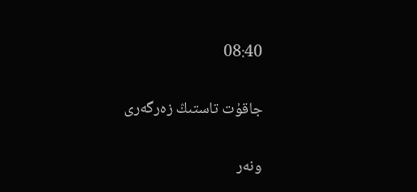08:40

جاقۇت تاستىڭ زەرگەرى

ونەر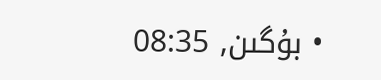• بۇگىن, 08:35